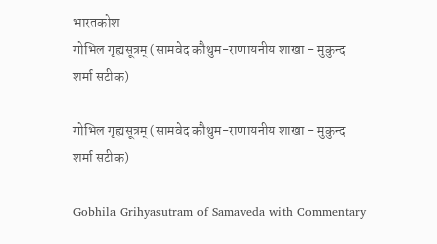भारतकोश
गोभिल गृह्यसूत्रम् (सामवेद कौथुम-राणायनीय शाखा - मुकुन्द शर्मा सटीक)

गोभिल गृह्यसूत्रम् (सामवेद कौथुम-राणायनीय शाखा - मुकुन्द शर्मा सटीक)

Gobhila Grihyasutram of Samaveda with Commentary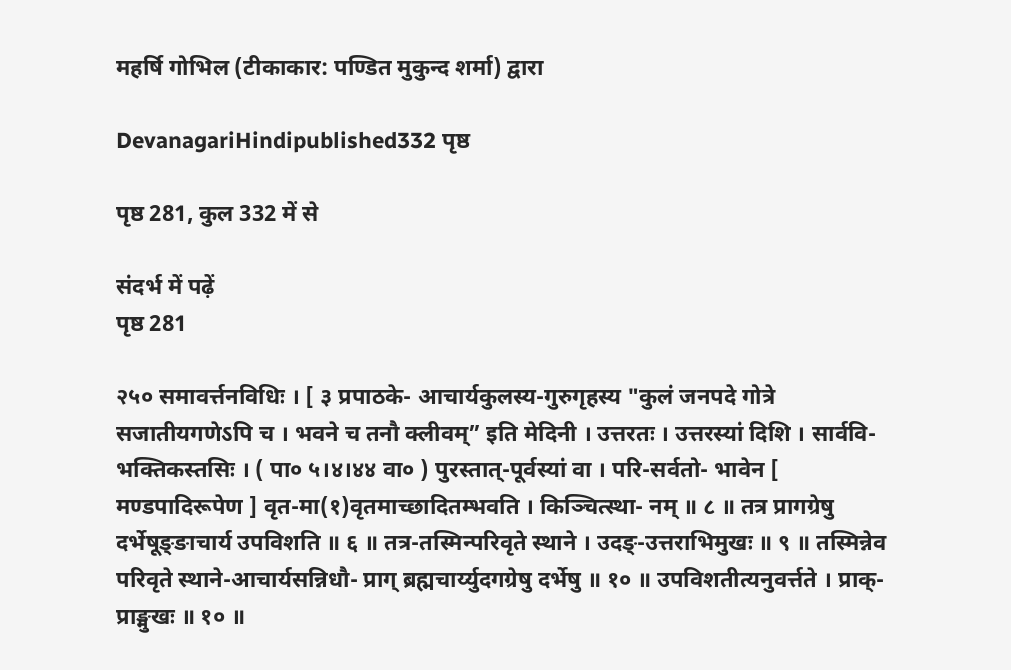महर्षि गोभिल (टीकाकार: पण्डित मुकुन्द शर्मा) द्वारा

DevanagariHindipublished332 पृष्ठ

पृष्ठ 281, कुल 332 में से

संदर्भ में पढ़ें
पृष्ठ 281

२५० समावर्त्तनविधिः । [ ३ प्रपाठके- आचार्यकुलस्य-गुरुगृहस्य "कुलं जनपदे गोत्रे सजातीयगणेऽपि च । भवने च तनौ क्लीवम्” इति मेदिनी । उत्तरतः । उत्तरस्यां दिशि । सार्ववि- भक्तिकस्तसिः । ( पा० ५।४।४४ वा० ) पुरस्तात्-पूर्वस्यां वा । परि-सर्वतो- भावेन [ मण्डपादिरूपेण ] वृत-मा(१)वृतमाच्छादितम्भवति । किञ्चित्स्था- नम् ॥ ८ ॥ तत्र प्रागग्रेषु दर्भेषूङ्ङाचार्य उपविशति ॥ ६ ॥ तत्र-तस्मिन्परिवृते स्थाने । उदङ्-उत्तराभिमुखः ॥ ९ ॥ तस्मिन्नेव परिवृते स्थाने-आचार्यसन्निधौ- प्राग् ब्रह्मचार्य्युदगग्रेषु दर्भेषु ॥ १० ॥ उपविशतीत्यनुवर्त्तते । प्राक्-प्राङ्मुखः ॥ १० ॥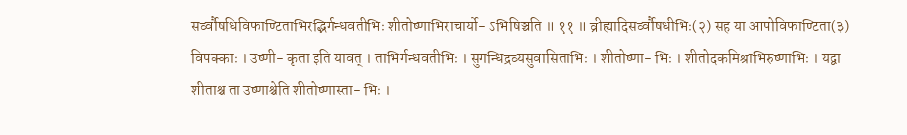सर्व्वौषधिविफाण्टिताभिरद्भिर्गन्धवतीभिः शीतोष्णाभिराचार्यो- ऽभिषिञ्चति ॥ ११ ॥ व्रीह्यादिसर्व्वौषधीभिः(२) सह या आपोविफाण्टिता(३) विपक्काः । उष्णी- कृता इति यावत् । ताभिर्गन्धवतीभिः । सुगन्धिद्रव्यसुवासिताभिः । शीतोष्णा- भिः । शीतोदकमिश्राभिरुष्णाभिः । यद्वा शीताश्च ता उष्णाश्चेति शीतोष्णास्ता- भिः ।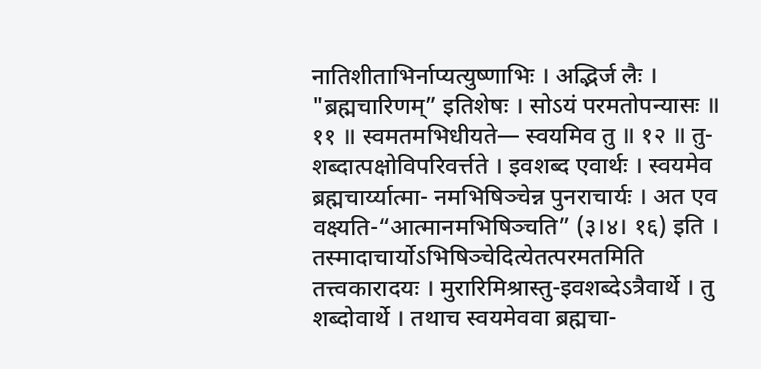नातिशीताभिर्नाप्यत्युष्णाभिः । अद्भिर्ज लैः । "ब्रह्मचारिणम्” इतिशेषः । सोऽयं परमतोपन्यासः ॥ ११ ॥ स्वमतमभिधीयते— स्वयमिव तु ॥ १२ ॥ तु-शब्दात्पक्षोविपरिवर्त्तते । इवशब्द एवार्थः । स्वयमेव ब्रह्मचार्य्यात्मा- नमभिषिञ्चेन्न पुनराचार्यः । अत एव वक्ष्यति-“आत्मानमभिषिञ्चति” (३।४। १६) इति । तस्मादाचार्योऽभिषिञ्चेदित्येतत्परमतमिति तत्त्वकारादयः । मुरारिमिश्रास्तु-इवशब्देऽत्रैवार्थे । तु शब्दोवार्थे । तथाच स्वयमेववा ब्रह्मचा-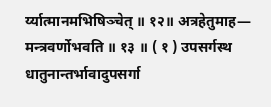र्य्यात्मानमभिषिञ्चेत् ॥ १२॥ अत्रहेतुमाह— मन्त्रवर्णोभवति ॥ १३ ॥ ( १ ) उपसर्गस्थ धातुनान्तर्भावादुपसर्गा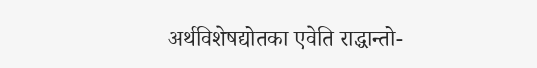अर्थविशेषद्योतका एवेति राद्धान्तो-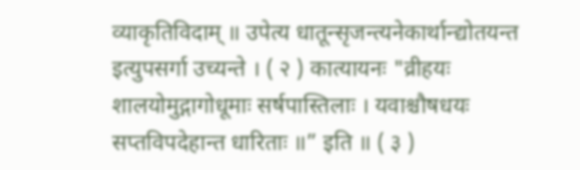व्याकृतिविदाम् ॥ उपेत्य धातून्सृजन्त्यनेकार्थान्द्योतयन्त इत्युपसर्गा उच्यन्ते । ( २ ) कात्यायनः "व्रीहयः शालयोमुद्गागोधूमाः सर्षपास्तिलाः । यवाश्चौषधयः सप्तविपदेहान्त धारिताः ॥” इति ॥ ( ३ )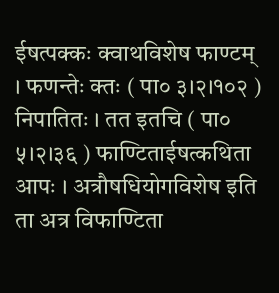ईषत्पक्कः क्वाथविशेष फाण्टम् । फणन्तेः क्तः ( पा० ३।२।१०२ ) निपातितः । तत इतचि ( पा० ५।२।३६ ) फाण्टिताईषत्कथिता आपः । अत्रौषधियोगविशेष इति ता अत्र विफाण्टिता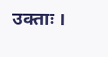उक्ताः ।